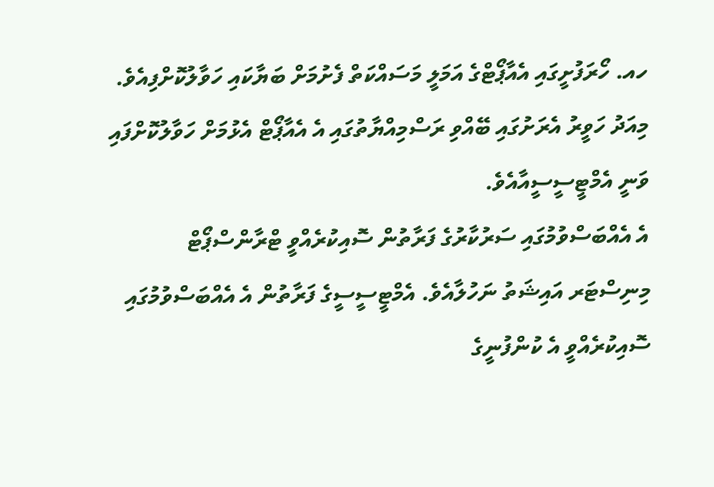ހއ. ހޯރަފުށީގައި އެއާޕޯޓްގެ އަމަލީ މަސައްކަތް ފެށުމަށް ބަޔާކައި ހަވާލުކޮށްފިއެވެ.
މިއަދު ހަވީރު އެރަށުގައި ބޭއްވި ރަސްމިއްޔާތުގައި އެ އެއާޕޯޓް އެޅުމަށް ހަވާލުކޮށްފައި ވަނީ އެމްޓީސީސީއާއެވެ.
އެ އެއްބަސްވުމުގައި ސަރުކާރުގެ ފަރާތުން ސޮއިކުރެއްވީ ޓްރާންސްޕޯޓް މިނިސްޓަރ އައިޝަތު ނަހުލާއެވެ. އެމްޓީސީސީގެ ފަރާތުން އެ އެއްބަސްވުމުގައި ސޮއިކުރެއްވީ އެ ކުންފުނީގެ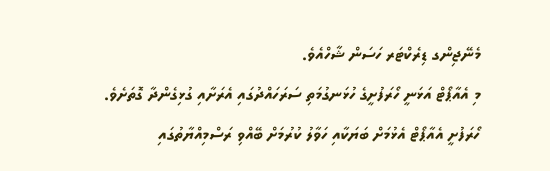މެނޭޖިންގ ޑިރެކްޓަރ ހަސަން ޝާހްއެވެ.
މި އެއާޕޯޓް އަޅަނީ ހޯރަފުށީގެ ހުޅަނގުމަތި ސަރަހައްދުގައި އެރަށާއި ގުޅިގެންދާ ގޮތަށެވެ.
ހޯރަފުށީ އެއާޕޯޓް އެޅުމަށް ބަޔަކާއި ހަވާލު ކުރުމަށް ބޭއްވި ރަސްމިއްޔާތުގައި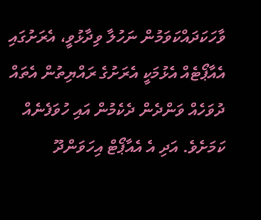ވާހަކަދައްކަވަމުން ނަހުލާ ވިދާޅުވީ، އެރަށުގައި އެއާޕޯޓެއް އެޅުމަކީ އެރަށުގެ ރައްޔިތުން އެތައް ދުވަހެއް ވަންދެން ދެކެމުން އައި ހުވަފެނެއް ކަމަށެވެ. އަދި އެ އެއާޕޯޓް އިހަވަންދޫ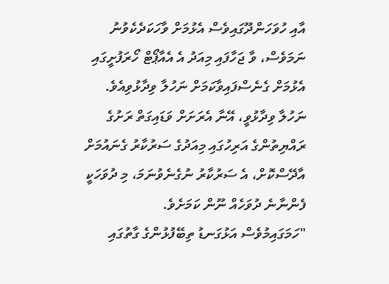އާއި ހުވަހަންދޫގައިވެސް އެޅުމަށް ވާހަކަދެކެވުނު ނަމަވެސް، ވާ ޖަހާފައި މިއަދު އެ އެއާޕޯޓް ހޯރަފުށީގައި އެޅުމަށް ގެނެސްފައިވާކަމަށް ނަހުލާ ވިދާޅުވިއެވެ.
ނަހުލާ ވިދާޅުވީ، އޭނާ އެރަށަށް ވަޑައިގަތް ރަށުގެ ރައްޔިތުންގެ އަރިހުގައި މިއަދުގެ ސަރުކާރު ގެނައުމަށް އާދޭސްކޮށް، އެ ސަރުކާރު ނުގެނެވުނަމަ، މި ދުވަހަކީ ފެންނާނެ ދުވަހެއް ނޫން ކަމަށެވެ.
"ހަމަގައިމުވެސް އަޅުގަނޑު ތިބޭފުޅުންގެ ގާތުގައި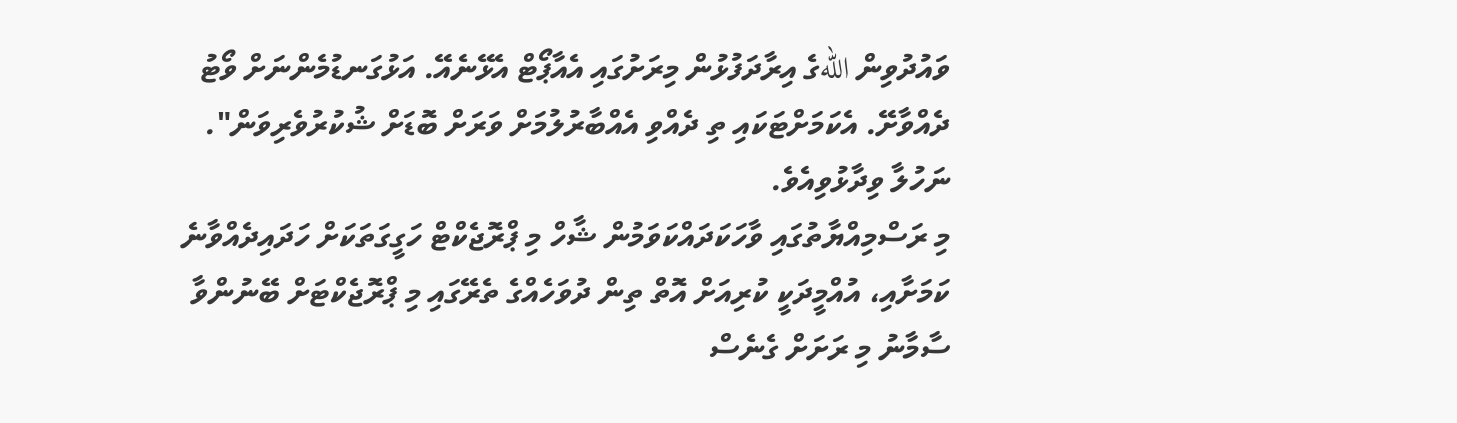ވައުދުވިން اللهގެ އިރާދަފުޅުން މިރަށުގައި އެއާޕޯޓް އެޅޭނެއޭ. އަޅުގަނޑުމެންނަށް ވޯޓު ދެއްވާށޭ. އެކަމަށްޓަކައި ތި ދެއްވި އެއްބާރުލުމަށް ވަރަށް ބޮޑަށް ޝުކުރުވެރިވަން". ނަހުލާ ވިދާޅުވިއެވެ.
މި ރަސްމިއްޔާތުގައި ވާހަކަދައްކަވަމުން ޝާހް މި ޕްރޮޖެކްޓް ހަގީގަތަކަށް ހަދައިދެއްވާނެ ކަމަށާއި، އުއްމީދަކީ ކުރިއަށް އޮތް ތިން ދުވަހެއްގެ ތެރޭގައި މި ޕްރޮޖެކްޓަށް ބޭނުންވާ ސާމާނު މި ރަށަށް ގެނެސް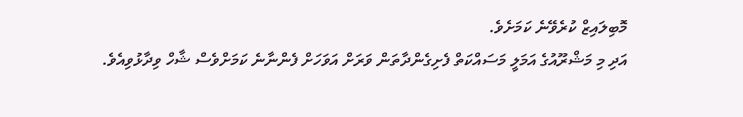މޮބިލައިޒް ކުރެވޭނެ ކަމަށެވެ.
އަދި މި މަޝްރޫއުގެ އަމަލީ މަސައްކަތް ފެށިގެންދާތަން ވަރަށް އަވަހަށް ފެންނާނެ ކަމަށްވެސް ޝާހް ވިދާޅުވިއެވެ.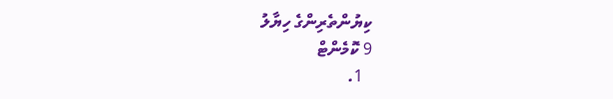ކިޔުންތެރިންގެ ހިޔާލު
9 ކޮމެންޓް
  1.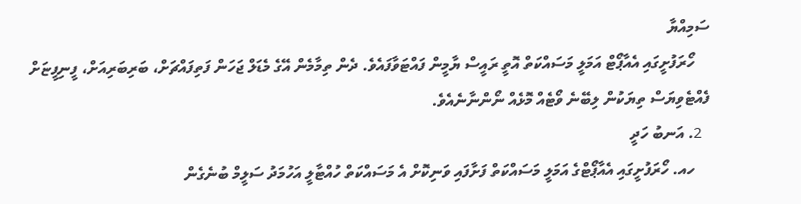ސަމިއްޔާ
    ހޯރަފުށީގައި އެއާޕޯޓް އަމަލީ މަސައްކަތް އޮތީ ރައީސް ޔާމީން ފައްޓަވާފައެވެ. ދެން ތިމާމެން އޭގެ މެޑަލް ޖަހަން ފަތިފައްޗަށް، ބަރިބަރިއަށް، ފީނިފީޏަށް ފެއްޓެވިޔަސް ތިޔަކުން ލިބޭނެ ވޯޓެއް މޮޅެއް ނޯންނާނެއެވެ.
  2. އަނބު ހަދީ
    ހއ. ހޯރަފުށީގައި އެއާޕޯޓްގެ އަމަލީ މަސައްކަތް ފަށާފައި ވަނިކޮށް އެ މަސައްކަތް ހުއްޓާލީ އަހުމަދު ސަލީމް ބުނެގެން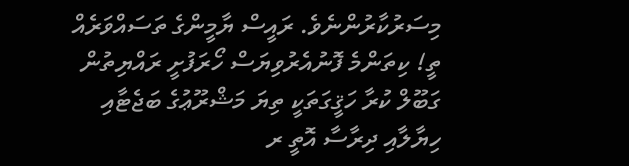މިސަރުކާރުންނެވެ. ރައީސް ޔާމީންގެ ތަސައްވަރެއް ތީ! ކިތަންމެ ފޮނުއެރުވިޔަސް ހޯރަފުށީ ރައްޔިތުން ގަބޫލް ކުރާ ހަޤީގަތަކީ ތިޔަ މަޝްރޫޢުގެ ބަޖެޓާއި ހިޔާލާއި ދިރާސާ އޮތީ ރ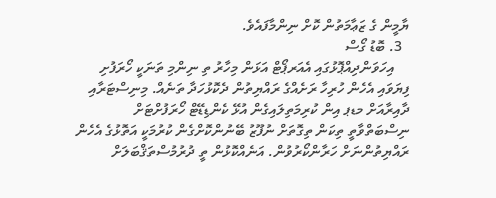ޔާމީން ގެ ޒަޢާމަތުން ކޮށް ނިންމާފައެވެ.
  3. ބޮޑު ގޯސް
    އިހަވަންދިއްޕޮޅުގައި އެއަރޕޯޓް އަޅަން މިހާރު ތި ނިންމި ތަނަކީ ހޯރަފުށި ފިޔަވައި އެހެން ހުރިހާ ރަށެއްގެ ރައްޔިތުން ދެކޮޅުހަދާ ތަނެއް. މިނިސްޓަރާއި ދާއިރާއަށް މޑޕ އިން ކުރިމަތިލައިގެން އުޅޭ ކެންޑިޑޭޓް ހޯރަފުށްޓަށް ނިސްބަތްވާތީ ތިކަން ތިގޮތަށް ނުފޫޒު ބޭނުންކޮށްގެން ކުރުމަކީ އަތޮޅުގެ އެހެން ރައްޔިތުންނަށް ހަރާންކޯރުވުން. އަނެއްކޮޅުން ތީ ދުރުމުސްތަޤްބަލަށް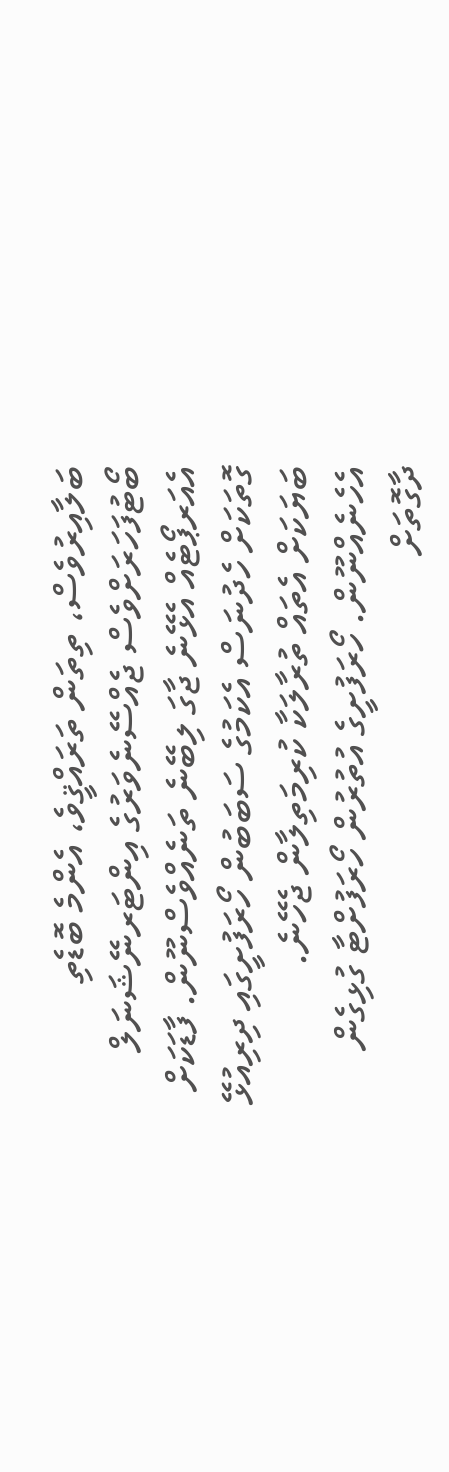ބަލާއިރުވެސް، ތިތަން ތަރައްޤީވެ، އެންމެ ބޮޑެތި ބޯޓުފަހަރަށްވެސް ޖެއްސޭނެވަރުގެ އިންޓަރނޭޝަނަލް އެއަރޕޯޓެއް އެޅޭނެ ޖާގަ ލިބޭނެ ތަނެއްވެސްނޫން. ފާޑަކަށް ގޮތަކަށް ހެދުނަސް އެކަމުގެ ސަބަބުން ހޯރަފުށީގައި ދިރިއުޅޭ ބަޔަކަށް އެތައް ތުރާލަކާ ކުރިމަތިލާން ޖެހޭނެ. އެހެނެއްނޫން. ހޯރަފުށީގެ އުތުރުން ހޯރަފުށްޓާ ގުޅިގެން ދާގޮތަށް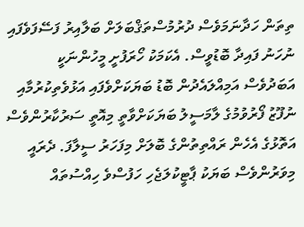ތިތަން ހަދާނަމަވެސް ދުރުމުސްތަޤްބަލަށް ބަލާއިރު ފަސޭފަވެފައި ނުހަނު ފައިދާ ބޮޑުވީސް. އެކަމަކު ހޯރަފުށީ މީހުންނަކީ އަބަދުވެސް އަމިއްލައެދުން ބޮޑު ބަޔަކަށްވެފައި އަޅުވެތިކުރުމާއި ނުފޫޒު ފޯރުވުމުގެ ލާމަސީލު ބަޔަކަށްވާތީ މިއޮތީ ސަރުކާރުންވެސް އަތޮޅުގެ އެހެން ރައްތިތުންގެ ބޮލަށް މިފަހަރު ސީލާފަ. ދެރައީ މިވަރުންވެސް ބަޔަކު ޕާޓީކުލަޖެހި ހަފުސްވެ ހިއްސުތައް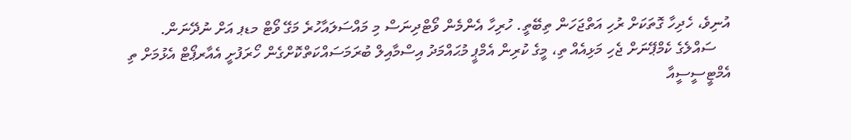އުނިވެ، ހެދިހާ ގޮތަކަށް ރުހި އަތްޖަހަން ތިބޭތީ. ހުރިހާ އެންމެން ވޯޓްދިނަސް މި މައްސަލައާހުރެ މަގޭ ވޯޓް މޑޕ އަށް ނުދޭނަން.
    ސައްލެގެ ކެމްޕޭނަށް ޖެހި މަޅިއެއް ތި، މީގެ ކުރިން އެމްޕީ މުޙައްމަދު އިސްމާއިލް ބުރަމަސައްކަތްކޮށްގެން ހޯރަފުށީ އެއާރޕޯޓް އެޅުމަށް ތި އެމްޓީސީސީއާ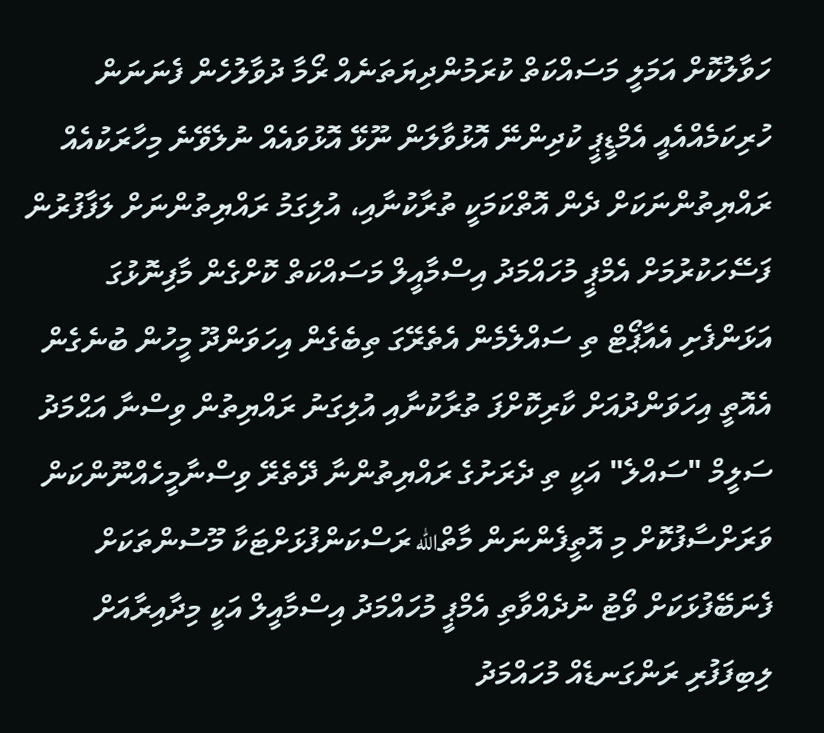ހަވާލުކޮށް އަމަލީ މަސައްކަތް ކުރަމުންދިޔަތަނެއް ރޯމާ ދުވާލުހެން ފެނަނަން ހުރިކަމެއްއެއީ އެމްޑީޕީ ކުދިންނޭ އޮޅުވާލަން ނޫޅޭ އޮޅުވައެއް ނުލެވޭނެ މިހާރަކުއެއް ރައްޔިތުންނަކަށް ދެން އޮތްކަމަކީ ތުރާކުނާއި، އުލިގަމު ރައްޔިތުންނަށް ލަފާފުރުން ފަސޭހަކުރުމަށް އެމްޕީ މުހައްމަދު އިސްމާއީލް މަސައްކަތް ކޮށްގެން މާފިނޮޅުގަ އަޅަންފެށި އެއާޕޯޓް ތި ސައްލެމެން އެތެރޭގަ ތިބެގެން އިހަވަންދޫ މީހުން ބުނެގެން އެއޮތީ އިހަވަންދުއަށް ކާރިކޮށްފަ ތުރާކުނާއި އުލިގަނު ރައްޔިތުން ވިސްނާ އަޙްމަދު ސަލީމް "ސައްލެ" އަކީ ތި ދެރަށުގެ ރައްޔިތުންނާ ދޭތެރޭ ވިސްނާމީހެއްނޫންކަން ވަރަށްސާފުކޮށް މި އޮތީފެންނަން މާތްالله ރަސްކަންފުޅަށްޓަކާ މޫސުންތަކަށް ފެނަބޭފުޅަކަށް ވޯޓު ނުދެއްވާތި އެމްޕީ މުހައްމަދު އިސްމާއީލް އަކީ މިދާއިރާއަށް ލިބިފަފުރި ރަންގަނޑެއް މުހައްމަދު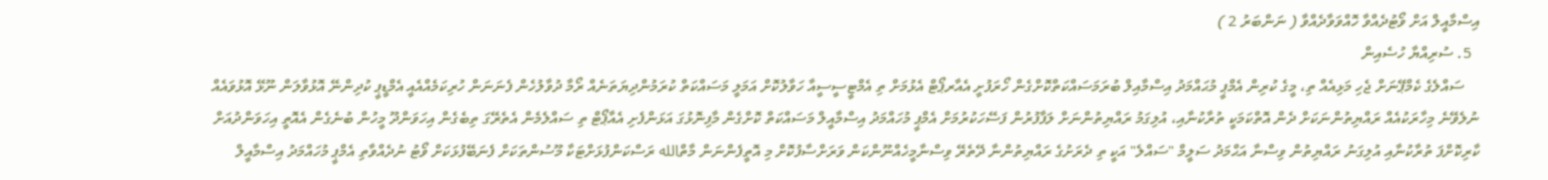އިސްމާއީލް އަށް ވޯޓުދެއްވާ ހޮއްވަވާދެއްވާ ( ނަންބަރު 2 )
  5. ސުރިއްޔާ ހުސެއިން
    ސައްލެގެ ކެމްޕޭނަށް ޖެހި މަޅިއެއް ތި، މީގެ ކުރިން އެމްޕީ މުޙައްމަދު އިސްމާއިލް ބުރަމަސައްކަތްކޮށްގެން ހޯރަފުށީ އެއާރޕޯޓް އެޅުމަށް ތި އެމްޓީސީސީއާ ހަވާލުކޮށް އަމަލީ މަސައްކަތް ކުރަމުންދިޔަތަނެއް ރޯމާ ދުވާލުހެން ފެނަނަން ހުރިކަމެއްއެއީ އެމްޑީޕީ ކުދިންނޭ އޮޅުވާލަން ނޫޅޭ އޮޅުވައެއް ނުލެވޭނެ މިހާރަކުއެއް ރައްޔިތުންނަކަށް ދެން އޮތްކަމަކީ ތުރާކުނާއި، އުލިގަމު ރައްޔިތުންނަށް ލަފާފުރުން ފަސޭހަކުރުމަށް އެމްޕީ މުހައްމަދު އިސްމާއީލް މަސައްކަތް ކޮށްގެން މާފިނޮޅުގަ އަޅަންފެށި އެއާޕޯޓް ތި ސައްލެމެން އެތެރޭގަ ތިބެގެން އިހަވަންދޫ މީހުން ބުނެގެން އެއޮތީ އިހަވަންދުއަށް ކާރިކޮށްފަ ތުރާކުނާއި އުލިގަނު ރައްޔިތުން ވިސްނާ އަޙްމަދު ސަލީމް "ސައްލެ" އަކީ ތި ދެރަށުގެ ރައްޔިތުންނާ ދޭތެރޭ ވިސްނާމީހެއްނޫންކަން ވަރަށްސާފުކޮށް މި އޮތީފެންނަން މާތްالله ރަސްކަންފުޅަށްޓަކާ މޫސުންތަކަށް ފެނަބޭފުޅަކަށް ވޯޓު ނުދެއްވާތި އެމްޕީ މުހައްމަދު އިސްމާއީލް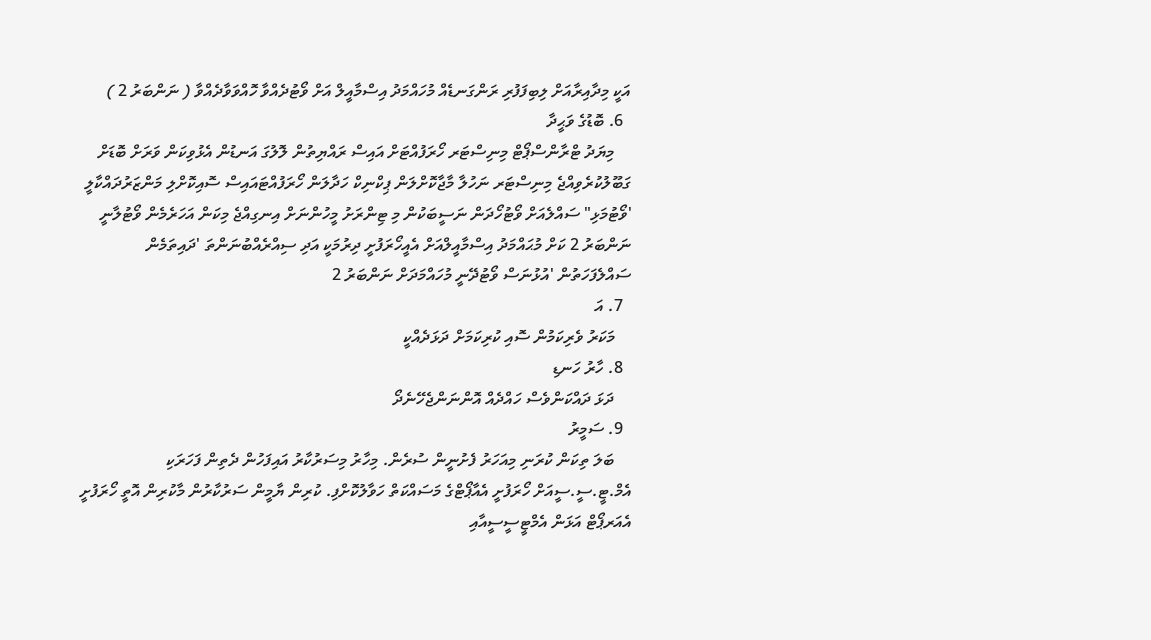އަކީ މިދާއިރާއަށް ލިބިފަފުރި ރަންގަނޑެއް މުހައްމަދު އިސްމާއީލް އަށް ވޯޓުދެއްވާ ހޮއްވަވާދެއްވާ ( ނަންބަރު 2 )
  6. ބޮޑުގެ ވަޙީދާ
    މިޔަދު ޓްރާންސްޕޯޓް މިނިސްޓަރ ހޯރަފުއްޓަށް އައިސް ރައްޔިތުން ލޮލުގަ އަނޑުން އެޅުވިކަން ވަރަށް ބޮޑަށް ގަބޫލުކުރެވިއްޖެ މިނިސްޓަރ ނަހުލާ މާޖާކޮށްލަން ޕިކްނިކް ހަދާލަން ހޯރަފުއްޓައައިސް ސޮއިކޮށްލި މަންޒަރުދައްކާލީ 'ވޯޓުމަޅި" ސައްލެއަށް ވޯޓުހޯދަން ނަސީބަކުން މި ޓިންރަށު މީހުންނަށް އިނގިއްޖެ މިކަން އަހަރެމެން ވޯޓުލާނީ ނަންބަރު 2 ކަށް މުޙައްމަދު އިސްމާއީލްއަށް އެއީހޯރަފުށީ ދިރުމަކީ އަދި ސިއްރެއްބުނަންތަ 'ދައިތަމެން ސައްލެފަހަތުން 'އުޅުނަސް ވޯޓުދޭނީ މުހައްމަދަށް ނަންބަރު 2
  7. އަ
    މަކަރު ވެރިކަމުން ސޮއި ކުރިކަމަށް ދަޅަދެއްކީ
  8. ހާރު ހަނޑި
    ދަޅަ ދައްކަންވެސް ހައްދެއް އޮންނަންޖެހޭނެދޯ
  9. ސަމީރު
    ބަލަ ތިކަން ކުރަނި މިއަހަރު ފެށުނީން ސުރެން. މިހާރު މިސަރުކާރު އައިފަހުން ދެތިން ފަހަރަކި އެމް.ޓީ.ސީ.ސީއަށް ހޯރަފުށީ އެއާޕޯޓްގެ މަސައްކަތް ހަވާލުކޮށްފި. ކުރިން ޔާމީން ސަރުކާރުން މާކުރިން އޮތީ ހޯރަފުށީ އެއަރޕޯޓް އަޅަން އެމްޓީސީސީއާއި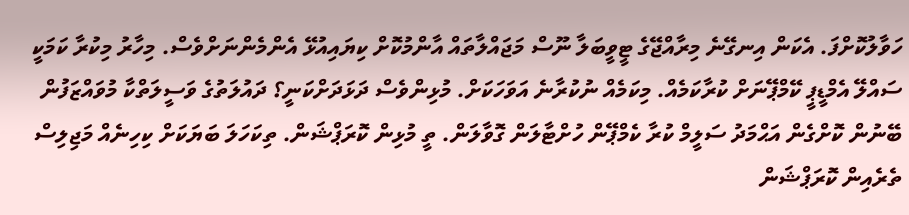ހަވާލުކޮށްފަ. އެކަން އިނގޭނެ މިރާއްޖޭގެ ޓީވީބަލާ ނޫސް މަޖައްލާތައް އާންމުކޮށް ކިޔައިއުޅޭ އެންމެންނަށްވެސް. މިހާރު މިކުރާ ކަމަކީ ސައްލޭ އެމްޑީޕީ ކޭމްޕޭނަށް ކުރާކަމެއް. މިކަމެއް ނުކުރާނެ އަވަހަކަށް. މުޅިންވެސް ދަޅަދަށްކަނީ؟ ދައުލަތުގެ ވަސީލަތްކާ މުވައްޒަފުން ބޭނުން ކޮށްގެން އަޙްމަދު ސަލީމް ކުރާ ކެމްޕޭން ހުށްޓާލަން ގޮވާލަން. ތީ މުޅިން ކޮރަޕްޝަން. ތިކަހަލަ ބަޔަކަށް ކިހިނެއް މަޖިލިސް ތެރެއިން ކޮރަޕްޝަން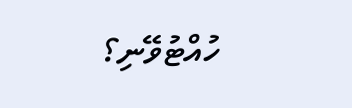ހުއްޓުވޭނި؟